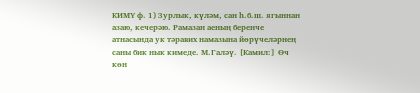КИМҮ ф. 1) Зурлык, күләм, сан һ.б.ш. ягыннан азаю, кечерәю. Рамазан аеның беренче атнасында ук тәравих намазына йөрүчеләрнең саны бик нык кимеде. М.Галәү. [Камил:] Өч көн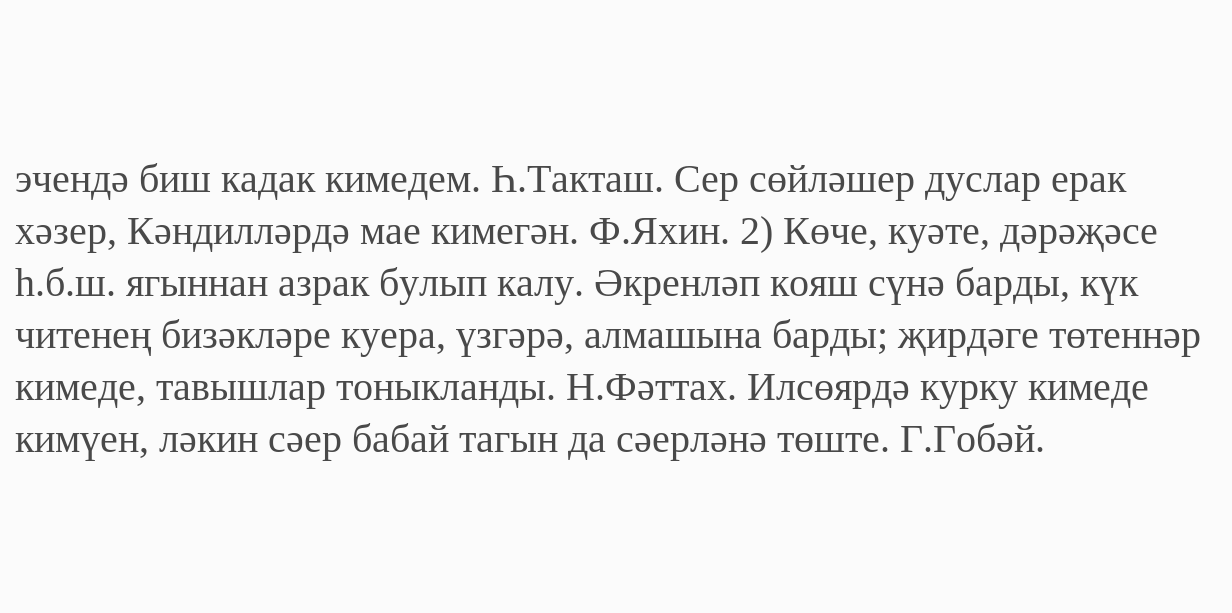эчендә биш кадак кимедем. Һ.Такташ. Сер сөйләшер дуслар ерак хәзер, Кәндилләрдә мае кимегән. Ф.Яхин. 2) Көче, куәте, дәрәҗәсе һ.б.ш. ягыннан азрак булып калу. Әкренләп кояш сүнә барды, күк читенең бизәкләре куера, үзгәрә, алмашына барды; җирдәге төтеннәр кимеде, тавышлар тоныкланды. Н.Фәттах. Илсөярдә курку кимеде кимүен, ләкин сәер бабай тагын да сәерләнә төште. Г.Гобәй.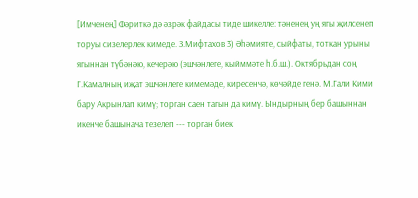[Имченең] Фәриткә дә әзрәк файдасы тиде шикелле: тәненең уң ягы җилсенеп торуы сизелерлек кимеде. З.Мифтахов 3) Әһәмияте, сыйфаты, тоткан урыны ягыннан түбәнәю, кечерәю (эшчәнлеге, кыйммәте һ.б.ш.). Октябрьдан соң Г.Камалның иҗат эшчәнлеге кимемәде, киресенчә, көчәйде генә. М.Гали Кими бару Акрынлап кимү; торган саен тагын да кимү. Ындырның бер башыннан икенче башынача тезелеп --- торган биек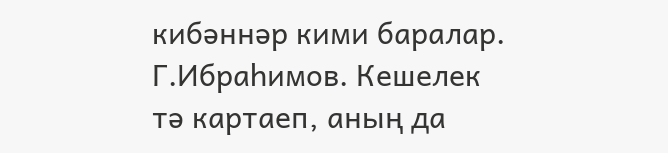кибәннәр кими баралар. Г.Ибраһимов. Кешелек тә картаеп, аның да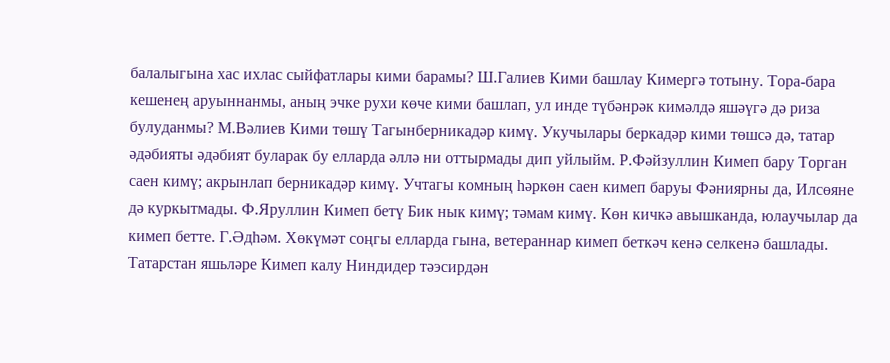балалыгына хас ихлас сыйфатлары кими барамы? Ш.Галиев Кими башлау Кимергә тотыну. Тора-бара кешенең аруыннанмы, аның эчке рухи көче кими башлап, ул инде түбәнрәк кимәлдә яшәүгә дә риза булуданмы? М.Вәлиев Кими төшү Тагынберникадәр кимү. Укучылары беркадәр кими төшсә дә, татар әдәбияты әдәбият буларак бу елларда әллә ни оттырмады дип уйлыйм. Р.Фәйзуллин Кимеп бару Торган саен кимү; акрынлап берникадәр кимү. Учтагы комның һәркөн саен кимеп баруы Фәниярны да, Илсөяне дә куркытмады. Ф.Яруллин Кимеп бетү Бик нык кимү; тәмам кимү. Көн кичкә авышканда, юлаучылар да кимеп бетте. Г.Әдһәм. Хөкүмәт соңгы елларда гына, ветераннар кимеп беткәч кенә селкенә башлады. Татарстан яшьләре Кимеп калу Ниндидер тәэсирдән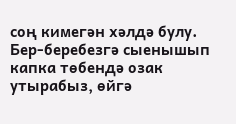соң кимегән хәлдә булу. Бер-беребезгә сыенышып капка төбендә озак утырабыз, өйгә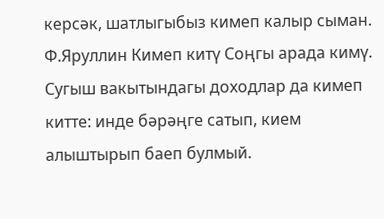керсәк, шатлыгыбыз кимеп калыр сыман. Ф.Яруллин Кимеп китү Соңгы арада кимү. Сугыш вакытындагы доходлар да кимеп китте: инде бәрәңге сатып, кием алыштырып баеп булмый.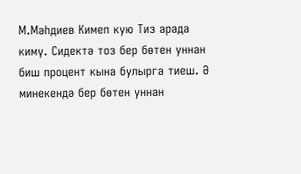М.Мәһдиев Кимеп кую Тиз арада кимү. Сидектә тоз бер бөтен уннан биш процент кына булырга тиеш. Ә минекендә бер бөтен уннан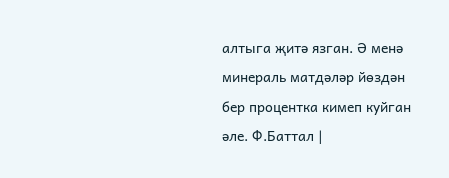алтыга җитә язган. Ә менә минераль матдәләр йөздән бер процентка кимеп куйган әле. Ф.Баттал |